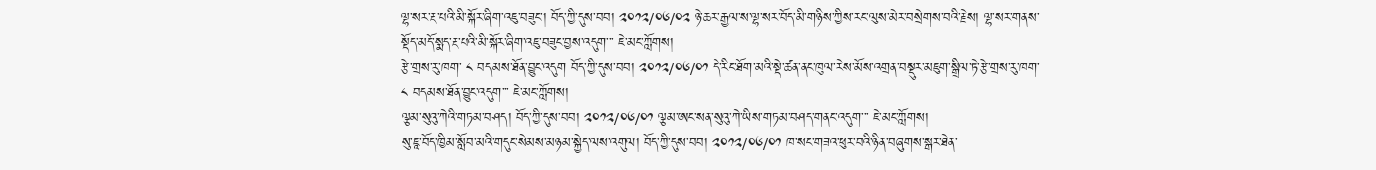ལྷ་སར་རྔ་པའི་མི་སྐོར་ཞིག་འཇུ་བཟུང་། བོད་ཀྱི་དུས་བབ། ༢༠༡༢/༠༦/༠༢ ཉེ་ཆར་རྒྱལ་ས་ལྷ་སར་བོད་མི་གཉིས་ཀྱིས་རང་ལུས་མེར་བསྲེགས་བའི་རྗེས། ལྷ་སར་གནས་སྡོད་མདོ་སྨད་རྔ་པའི་མི་སྐོར་ཞིག་འཇུ་བཟུང་བྱས་འདུག་་་ ཇེ་མང་ཀློགས།
རྩེ་གྲས་རུ་ཁག་ ༨ བདམས་ཐོན་བྱུང་འདུག བོད་ཀྱི་དུས་བབ། ༢༠༡༢/༠༦/༠༡ དེ་རིང་ཐོག་མའི་སྡེ་ཚན་ནང་ཁུལ་རེས་མོས་འགྲན་བསྡུར་མཇུག་སྒྲིལ་ཏེ་རྩེ་གྲས་རུ་ཁག་ ༨ བདམས་ཐོན་བྱུང་འདུག་་་ ཇེ་མང་ཀློགས།
ལྕམ་སུའུ་ཀེའི་གཏམ་བཤད། བོད་ཀྱི་དུས་བབ། ༢༠༡༢/༠༦/༠༡ ལྕམ་ཨང་སན་སུའུ་ཀེ་ཡིས་གཏམ་བཤད་གནང་འདུག་་་ ཇེ་མང་ཀློགས།
སུ་ཇཱ་བོད་ཁྱིམ་སློབ་མའི་གདུང་སེམས་མཉམ་སྐྱེད་ལས་འགུལ། བོད་ཀྱི་དུས་བབ། ༢༠༡༢/༠༦/༠༡ ཁ་སང་གཟའ་ཕུར་བའི་ཉིན་བཞུགས་སྒར་ཐེན་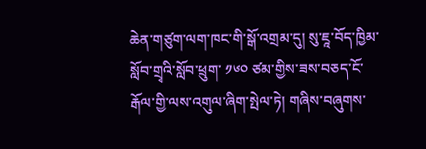ཆེན་གཙུག་ལག་ཁང་གི་སྒོ་འགྲམ་དུ། སུ་ཇཱ་བོད་ཁྱིམ་སློབ་གྲྭའི་སློབ་ཕྲུག་ ༡༦༠ ཙམ་གྱིས་ཟས་བཅད་ངོ་རྒོལ་གྱི་ལས་འགུལ་ཞིག་སྤེལ་ཏེ། གཞིས་བཞུགས་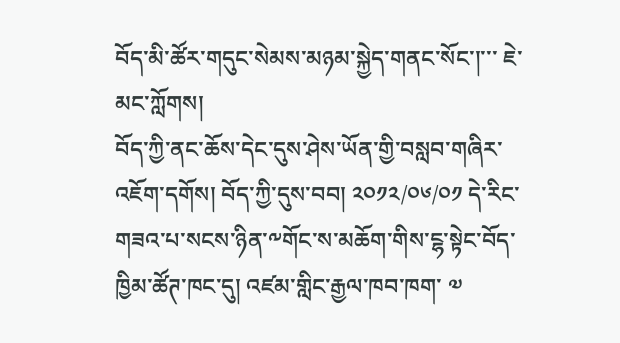བོད་མི་ཚོར་གདུང་སེམས་མཉམ་སྐྱེད་གནང་སོང་།་་་ ཇེ་མང་ཀློགས།
བོད་ཀྱི་ནང་ཆོས་དེང་དུས་ཤེས་ཡོན་གྱི་བསླབ་གཞིར་འཇོག་དགོས། བོད་ཀྱི་དུས་བབ། ༢༠༡༢/༠༦/༠༡ དེ་རིང་གཟའ་པ་སངས་ཉིན་༸གོང་ས་མཆོག་གིས་ངྷ་སྟེང་བོད་ཁྱིམ་ཚོཊ་ཁང་དུ། འཛམ་གླིང་རྒྱལ་ཁབ་ཁག་ ༧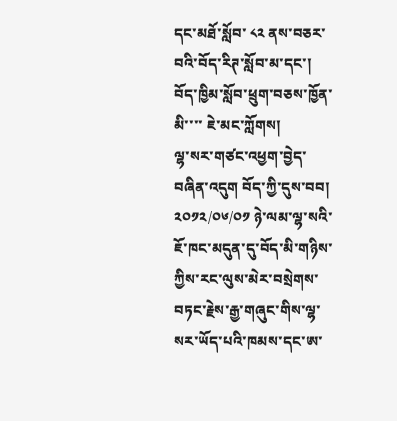དང་མཐོ་སློབ་ ༨༢ ནས་བཅར་བའི་བོད་རིཊ་སློབ་མ་དང་། བོད་ཁྱིམ་སློབ་ཕྲུག་བཅས་ཁྱོན་མི་་་་ ཇེ་མང་ཀློགས།
ལྷ་སར་གཙང་འཕྱག་བྱེད་བཞིན་འདུག བོད་ཀྱི་དུས་བབ། ༢༠༡༢/༠༦/༠༡ ཉེ་ལམ་ལྷ་སའི་ཇོ་ཁང་མདུན་དུ་བོད་མི་གཉིས་ཀྱིས་རང་ལུས་མེར་བསྲེགས་བཏང་རྗེས་རྒྱ་གཞུང་གིས་ལྷ་སར་ཡོད་པའི་ཁམས་དང་ཨ་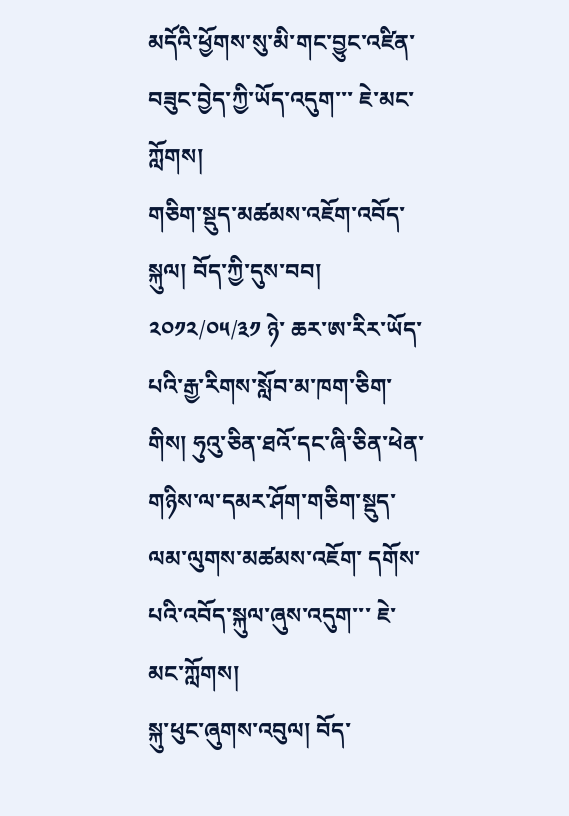མདོའི་ཕྱོགས་སུ་མི་གང་བྱུང་འཛིན་བཟུང་བྱེད་ཀྱི་ཡོད་འདུག་་་ ཇེ་མང་ཀློགས།
གཅིག་སྡུད་མཚམས་འཇོག་འབོད་སྐུལ། བོད་ཀྱི་དུས་བབ། ༢༠༡༢/༠༥/༣༡ ཉེ་ ཆར་ཨ་རིར་ཡོད་པའི་རྒྱ་རིགས་སློབ་མ་ཁག་ཅིག་གིས། ཧུའུ་ཅིན་ཐའོ་དང་ཞི་ཅིན་ཕེན་གཉིས་ལ་དམར་ཤོག་གཅིག་སྡུད་ལམ་ལུགས་མཚམས་འཇོག་ དགོས་པའི་འབོད་སྐུལ་ཞུས་འདུག་་་ ཇེ་མང་ཀློགས།
སྐུ་ཕུང་ཞུགས་འབུལ། བོད་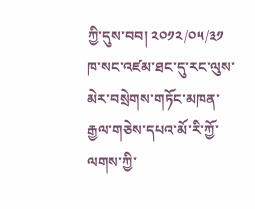ཀྱི་དུས་བབ། ༢༠༡༢/༠༥/༣༡ ཁ་སང་འཛམ་ཐང་དུ་རང་ལུས་མེར་བསྲེགས་གཏོང་མཁན་རྒྱལ་གཅེས་དཔའ་མོ་རི་ཀྱོ་ལགས་ཀྱི་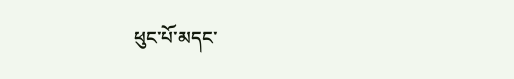ཕུང་པོ་མདང་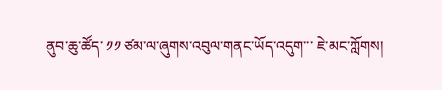ནུབ་ཆུ་ཚོད་ ༡༡ ཙམ་ལ་ཞུགས་འབུལ་གནང་ཡོད་འདུག་་་ ཇེ་མང་ཀློགས།